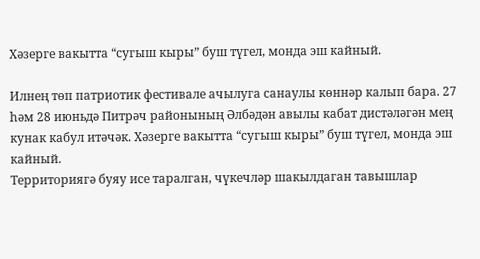Хәзерге вакытта “сугыш кыры” буш түгел, монда эш кайный.

Илнең төп патриотик фестивале ачылуга санаулы көннәр калып бара. 27 һәм 28 июньдә Питрәч районының Әлбәдән авылы кабат дистәләгән мең кунак кабул итәчәк. Хәзерге вакытта “сугыш кыры” буш түгел, монда эш кайный.
Территориягә буяу исе таралган, чүкечләр шакылдаган тавышлар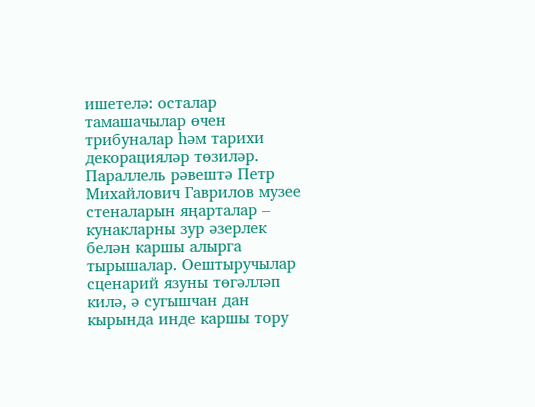ишетелә: осталар тамашачылар өчен трибуналар һәм тарихи декорацияләр төзиләр. Параллель рәвештә Петр Михайлович Гаврилов музее стеналарын яңарталар – кунакларны зур әзерлек белән каршы алырга тырышалар. Оештыручылар сценарий язуны төгәлләп килә, ә сугышчан дан кырында инде каршы тору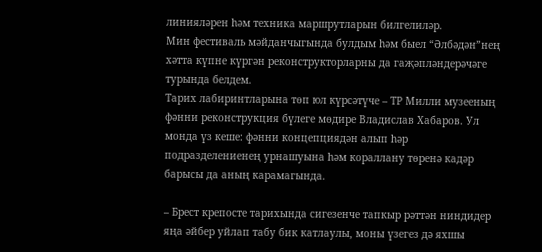линияләрен һәм техника маршрутларын билгелиләр.
Мин фестиваль мәйданчыгында булдым һәм быел “Әлбәдән”нең хәтта күпне күргән реконструкторларны да гаҗәпләндерәчәге турында белдем.
Тарих лабиринтларына төп юл күрсәтүче – ТР Милли музееның фәнни реконструкция бүлеге мөдире Владислав Хабаров. Ул монда үз кеше: фәнни концепциядән алып һәр подразделениенең урнашуына һәм кораллану төренә кадәр барысы да аның карамагында.

– Брест крепосте тарихында сигезенче тапкыр рәттән ниндидер яңа әйбер уйлап табу бик катлаулы, моны үзегез дә яхшы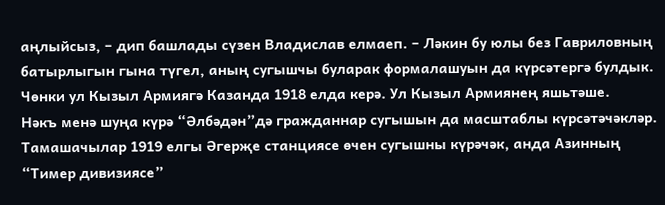аңлыйсыз, – дип башлады сүзен Владислав елмаеп. – Ләкин бу юлы без Гавриловның батырлыгын гына түгел, аның сугышчы буларак формалашуын да күрсәтергә булдык. Чөнки ул Кызыл Армиягә Казанда 1918 елда керә. Ул Кызыл Армиянең яшьтәше.
Нәкъ менә шуңа күрә “Әлбәдән”дә гражданнар сугышын да масштаблы күрсәтәчәкләр. Тамашачылар 1919 елгы Әгерҗе станциясе өчен сугышны күрәчәк, анда Азинның “Тимер дивизиясе”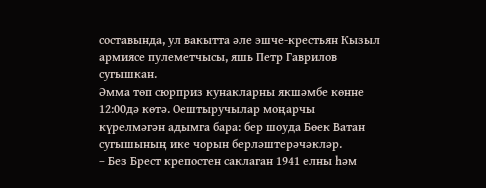составында, ул вакытта әле эшче-крестьян Кызыл армиясе пулеметчысы, яшь Петр Гаврилов сугышкан.
Әмма төп сюрприз кунакларны якшәмбе көнне 12:00дә көтә. Оештыручылар моңарчы күрелмәгән адымга бара: бер шоуда Бөек Ватан сугышының ике чорын берләштерәчәкләр.
– Без Брест крепостен саклаган 1941 елны һәм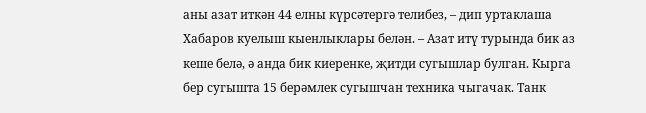аны азат иткән 44 елны күрсәтергә телибез, – дип уртаклаша Хабаров куелыш кыенлыклары белән. – Азат итү турында бик аз кеше белә, ә анда бик киеренке, җитди сугышлар булган. Кырга бер сугышта 15 берәмлек сугышчан техника чыгачак. Танк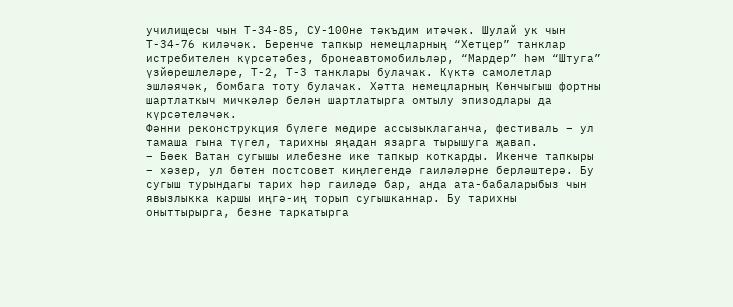училищесы чын Т-34-85, СУ-100не тәкъдим итәчәк. Шулай ук чын Т-34-76 киләчәк. Беренче тапкыр немецларның “Хетцер” танклар истребителен күрсәтәбез, бронеавтомобильләр, “Мардер” һәм “Штуга” үзйөрешлеләре, Т-2, Т-3 танклары булачак. Күктә самолетлар эшләячәк, бомбага тоту булачак. Хәтта немецларның Көнчыгыш фортны шартлаткыч мичкәләр белән шартлатырга омтылу эпизодлары да күрсәтеләчәк.
Фәнни реконструкция бүлеге мөдире ассызыклаганча, фестиваль – ул тамаша гына түгел, тарихны яңадан язарга тырышуга җавап.
– Бөек Ватан сугышы илебезне ике тапкыр коткарды. Икенче тапкыры – хәзер, ул бөтен постсовет киңлегендә гаиләләрне берләштерә. Бу сугыш турындагы тарих һәр гаиләдә бар, анда ата-бабаларыбыз чын явызлыкка каршы иңгә-иң торып сугышканнар. Бу тарихны оныттырырга, безне таркатырга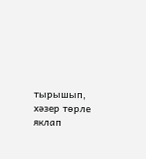тырышып, хәзер төрле яклап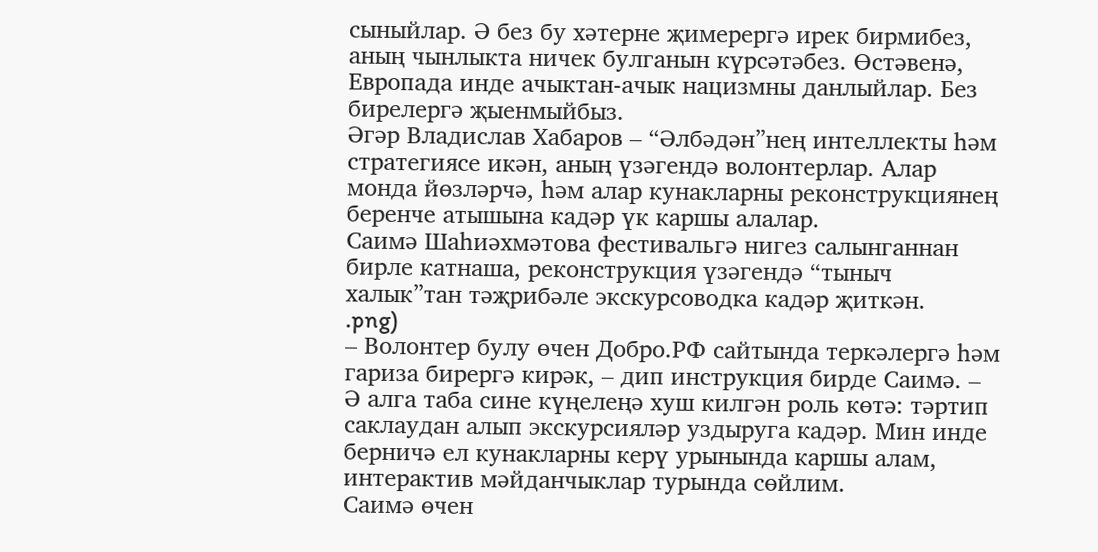сыныйлар. Ә без бу хәтерне җимерергә ирек бирмибез, аның чынлыкта ничек булганын күрсәтәбез. Өстәвенә, Европада инде ачыктан-ачык нацизмны данлыйлар. Без бирелергә җыенмыйбыз.
Әгәр Владислав Хабаров – “Әлбәдән”нең интеллекты һәм стратегиясе икән, аның үзәгендә волонтерлар. Алар монда йөзләрчә, һәм алар кунакларны реконструкциянең беренче атышына кадәр үк каршы алалар.
Саимә Шаһиәхмәтова фестивальгә нигез салынганнан бирле катнаша, реконструкция үзәгендә “тыныч халык”тан тәҗрибәле экскурсоводка кадәр җиткән.
.png)
– Волонтер булу өчен Добро.РФ сайтында теркәлергә һәм гариза бирергә кирәк, – дип инструкция бирде Саимә. – Ә алга таба сине күңелеңә хуш килгән роль көтә: тәртип саклаудан алып экскурсияләр уздыруга кадәр. Мин инде берничә ел кунакларны керү урынында каршы алам, интерактив мәйданчыклар турында сөйлим.
Саимә өчен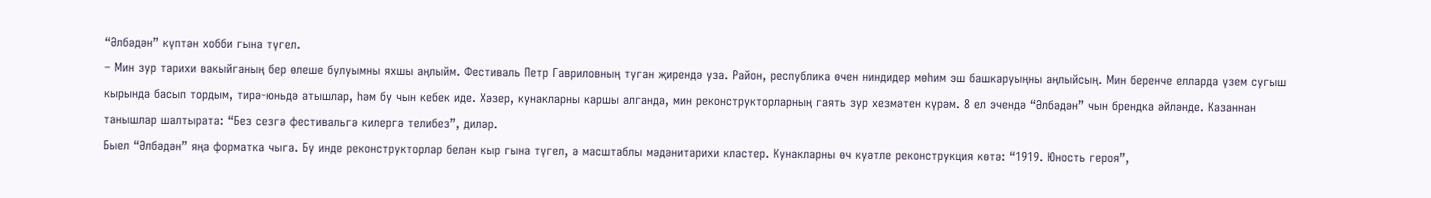“Әлбәдән” күптән хобби гына түгел.
– Мин зур тарихи вакыйганың бер өлеше булуымны яхшы аңлыйм. Фестиваль Петр Гавриловның туган җирендә уза. Район, республика өчен ниндидер мөһим эш башкаруыңны аңлыйсың. Мин беренче елларда үзем сугыш кырында басып тордым, тирә-юньдә атышлар, һәм бу чын кебек иде. Хәзер, кунакларны каршы алганда, мин реконструкторларның гаять зур хезмәтен күрәм. 8 ел эчендә “Әлбәдән” чын брендка әйләнде. Казаннан танышлар шалтырата: “Без сезгә фестивальгә килергә телибез”, диләр.
Быел “Әлбәдән” яңа форматка чыга. Бу инде реконструкторлар белән кыр гына түгел, ә масштаблы мәдәнитарихи кластер. Кунакларны өч куәтле реконструкция көтә: “1919. Юность героя”,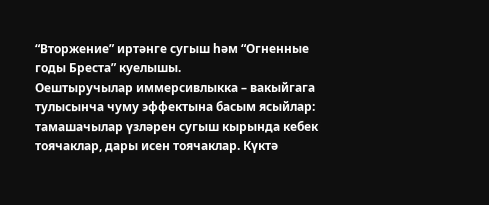“Вторжение” иртәнге сугыш һәм “Огненные годы Бреста” куелышы.
Оештыручылар иммерсивлыкка – вакыйгага тулысынча чуму эффектына басым ясыйлар: тамашачылар үзләрен сугыш кырында кебек тоячаклар, дары исен тоячаклар. Күктә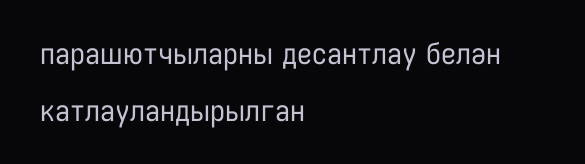парашютчыларны десантлау белән катлауландырылган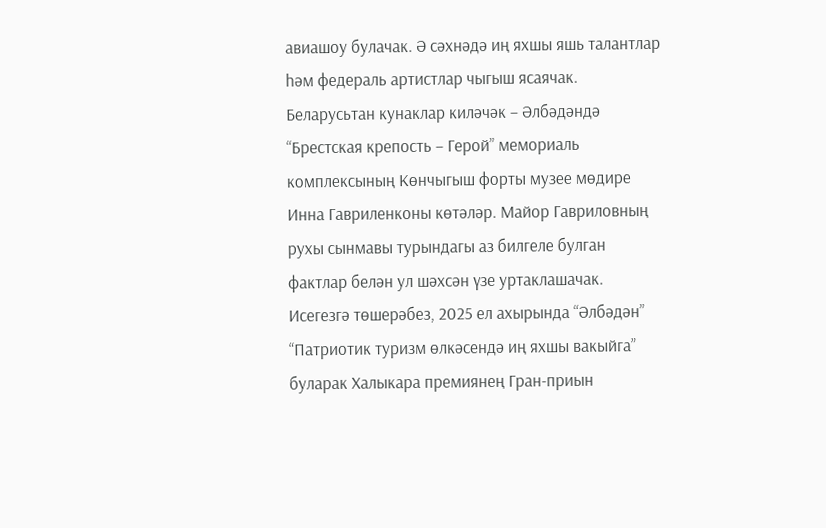авиашоу булачак. Ә сәхнәдә иң яхшы яшь талантлар һәм федераль артистлар чыгыш ясаячак.
Беларусьтан кунаклар киләчәк – Әлбәдәндә “Брестская крепость – Герой” мемориаль комплексының Көнчыгыш форты музее мөдире Инна Гавриленконы көтәләр. Майор Гавриловның рухы сынмавы турындагы аз билгеле булган фактлар белән ул шәхсән үзе уртаклашачак.
Исегезгә төшерәбез, 2025 ел ахырында “Әлбәдән” “Патриотик туризм өлкәсендә иң яхшы вакыйга” буларак Халыкара премиянең Гран-приын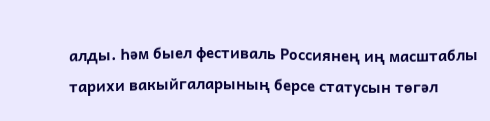алды. Һәм быел фестиваль Россиянең иң масштаблы тарихи вакыйгаларының берсе статусын төгәл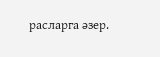расларга әзер.